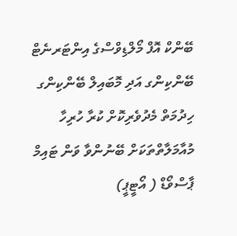ބޭންކް އޮފް މޯލްޑިވްސްގެ އިންޓަރނެޓް ބޭންކިންގ އަދި މޮބައިލް ބޭންކިންގ ހިދުމަތް މެދުވެރިކޮށް ކުރާ ހުރިހާ މުއާމަލާތްތަކަށް ބޭނުންވާ ވަން ޓައިމް ޕާސްވޯޑް ( އޯޓީޕީ)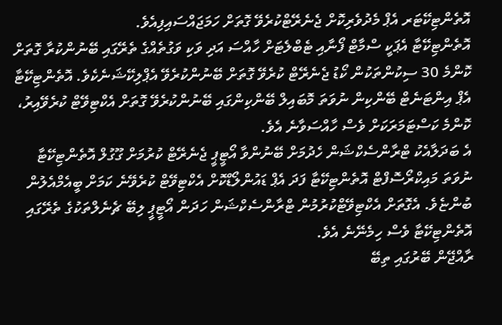އޮތެންޓިކޭޓަރ އެޕް މެދުވެރިކޮށް ޖެނެރޭޓްކުރެވޭ ގޮތަށް ހަމަޖައްސައިފިއެވެ.
އޮތެންޓިކޭޓާ އެޕަކީ ސްމާޓް ފޯނާއި ޓެބްލެޓަށް ހާއްސަ އަދި ވަކި ވަގުތެއްގެ ތެރޭގައި ބޭނުންކުރާ ގޮތަށް ކޮންމެ 30 ސިކުންތަކުން ކޯޑު ޖެނެރޭޓް ކުރެވޭ ގޮތަށް ބޭނުންކުރެވޭ އެޕްލިކޭޝަނެކެވެ. އޮތެންޓިކޭޓާ އެޕް އިންޓަނެޓް ބޭންކިން ނުވަތަ މޮބައިލް ބޭންކިންގައި ބޭނުންކުރެވޭ ގޮތަށް އެކްޓިވޭޓް ކުރެވޭއިރު، ކޮންމެ ކަސްޓަމަރަކަށް ވެސް ހާއްސަވާނެ އެވެ.
އެ ބަދަލާއެކު ޓްރާންސެކްޝަން ހެދުމަށް ބޭނުންވާ އޯޓީޕީ ޖެނެރޭޓް ކުރުމަށް ގޫގުލް އޮތެންޓިކޭޓާ ނުވަތަ މައިކްރޯސޮފްޓް އޮތެންޓިކޭޓާ ފަދަ އެޕް ޑައުންލޯޑްކޮށް އެކްޓިވޭޓް ކުރެވޭނެ ކަމަށް ބީއެމްއެލުން ބުންޏެވެ. އެގޮތަށް އެކްޓިވޭޓްކުރުމުން ޓްރާންސެކްޝަން ހަދަން އޯޓީޕީ ލިބޭ ޗެނެލްތަކުގެ ތެރޭގައި އޮތެންޓިކޭޓާ ވެސް ހިމެނޭނެ އެވެ.
ރާއްޖޭން ބޭރުގައި ތިބޭ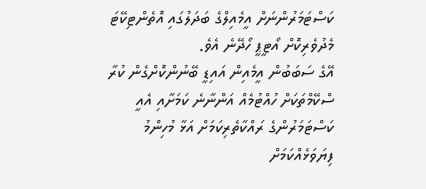ކަސްޓަމަރުންނަށް އީމެއިލްގެ ބަދަލުގައި އޮތެންޓިކޭޓަ މެދުވެރިކޮށް އޯޓީޕީ ހޯދޭނެ އެވެ.
އޭގެ ސަބަބުން އީމެއިން އައިޑީ ބޭނުންކޮށްގެން ކުރާ ސްކޭމްތަކަށް ހުއްޓުމެއް އަންނާނެ ކަމަށާއި އެއީ ކަސްޓަމަރުންގެ ރައްކާތެރިކަމަށް އަޅާ މުހިންމު ފިޔަވަޅެއްކަމަށް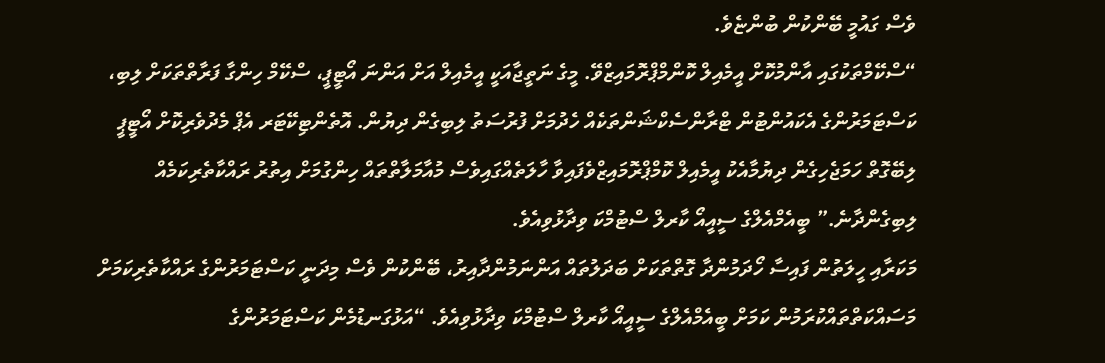ވެސް ގައުމީ ބޭންކުން ބުންޏެވެ.
“ސްކޭމްތަކުގައި އާންމުކޮށް އީމެއިލް ކޮންމްޕްރޮމައިޒްވޭ. މީގެ ނަތީޖާއަކީ އީމެއިލް އަށް އަންނަ އޯޓީޕީ، ސްކޭމް ހިންގާ ފަރާތްތަކަށް ލިބި، ކަސްޓަމަރުންގެ އެކައުންޓުން ޓްރާންސެކްޝަންތަކެއް ހެދުމަށް ފުރުސަތު ލިބިގެން ދިޔުން. އޮތެންޓިކޭޓަރ އެޕް މެދުވެރިކޮށް އޯޓީޕީ ލިބޭގޮތް ހަމަޖެހިގެން ދިޔުމާއެކު އީމެއިލް ކޮމްޕްރޮމައިޒްވެފައިވާ ހާލަތެއްގައިވެސް މުއާމަލާތްތައް ހިންގުމަށް އިތުރު ރައްކާތެރިކަމެއް ލިބިގެންދާނެ.” ބީއެމްއެލްގެ ސީއީއޯ ކާރލް ސްޓުމްކަ ވިދާޅުވިއެވެ.
މަކަރާއި ހީލަތުން ފައިސާ ހޯދަމުންދާ ގޮތްތަކަށް ބަދަލުތައް އަންނަމުންދާއިރު، ބޭންކުން ވެސް މިދަނީ ކަސްޓަމަރުންގެ ރައްކާތެރިކަމަށް މަސައްކަތްތައްކުރަމުން ކަމަށް ބީއެމްއެލްގެ ސީއީއޯ ކާރލް ސްޓުމްކަ ވިދާޅުވިއެވެ. “އަޅުގަނޑުމެން ކަސްޓަމަރުންގެ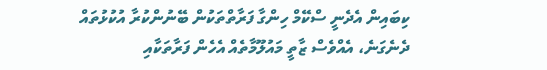ކިބައިން އެދެނީ ސްކޭމް ހިންގާ ފަރާތްތަކުން ބޭނުންކުރާ އުކުޅުތައް ދެނެގަނެ، އެއްވެސް ޒާތީ މައުލޫމާތެއް އެހެން ފަރާތަކާއި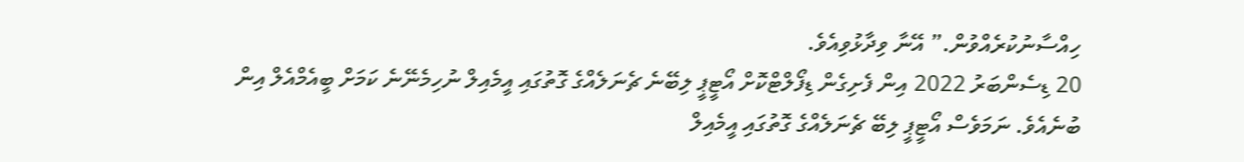ހިއްސާނުކުރެއްވުން.” އޭނާ ވިދާޅުވިއެވެ.
20 ޑިސެންބަރު 2022 އިން ފެށިގެން ޑިފޯލްޓްކޮށް އޯޓީޕީ ލިބޭނެ ޗެނަލެއްގެ ގޮތުގައި އީމެއިލް ނުހިމެނޭނެ ކަމަށް ބީއެމްއެލް އިން ބުނެއެވެ. ނަމަވެސް އޯޓީޕީ ލިބޭ ޗެނަލެއްގެ ގޮތުގައި އީމެއިލް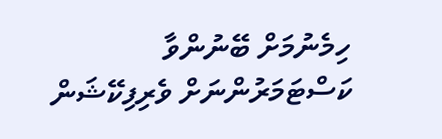ހިމެނުމަށް ބޭނުންވާ ކަސްޓަމަރުންނަށް ވެރިފިކޭޝަން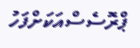ޕްރޮސެސްއަކަށްފަހު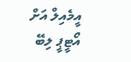އީމެއިލް އަށް އޯޓީޕީ ލިބޭ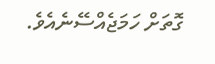ގޮތަށް ހަމަޖެއްސޭނެއެވެ.